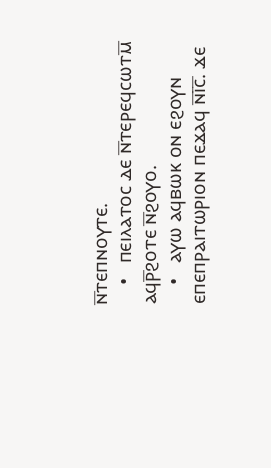ⲛ̅ⲧⲉⲡⲛⲟⲩⲧⲉ.
    •   ⲡⲉⲓⲗⲁⲧⲟⲥ ⲇⲉ ⲛ̅ⲧⲉⲣⲉϥⲥⲱⲧⲙ̅ ⲁϥⲣ̅ϩⲟⲧⲉ ⲛ̅ϩⲟⲩⲟ.
    •   ⲁⲩⲱ ⲁϥⲃⲱⲕ ⲟⲛ ⲉϩⲟⲩⲛ ⲉⲡⲉⲡⲣⲁⲓⲧⲱⲣⲓⲟⲛ ⲡⲉϫⲁϥ ⲛ̅ⲓ̅ⲥ̅. ϫⲉ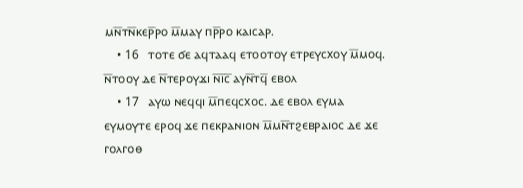ⲙⲛ̅ⲧⲛ̅ⲕⲉⲣ̅ⲣⲟ ⲙ̅ⲙⲁⲩ ⲡⲣ̅ⲣⲟ ⲕⲁⲓⲥⲁⲣ.
    • 16   ⲧⲟⲧⲉ ϭⲉ ⲁϥⲧⲁⲁϥ ⲉⲧⲟⲟⲧⲟⲩ ⲉⲧⲣⲉⲩⲥxⲟⲩ ⲙ̅ⲙⲟϥ. ⲛ̅ⲧⲟⲟⲩ ⲇⲉ ⲛ̅ⲧⲉⲣⲟⲩϫⲓ ⲛ̅ⲓ̅ⲥ̅ ⲁⲩⲛ̅ⲧϥ̅ ⲉⲃⲟⲗ
    • 17   ⲁⲩⲱ ⲛⲉϥϥⲓ ⲙ̅ⲡⲉϥⲥxⲟⲥ. ⲇⲉ ⲉⲃⲟⲗ ⲉⲩⲙⲁ ⲉⲩⲙⲟⲩⲧⲉ ⲉⲣⲟϥ ϫⲉ ⲡⲉⲕⲣⲁⲛⲓⲟⲛ ⲙ̅ⲙⲛ̅ⲧϩⲉⲃⲣⲁⲓⲟⲥ ⲇⲉ ϫⲉ ⲅⲟⲗⲅⲟⲑ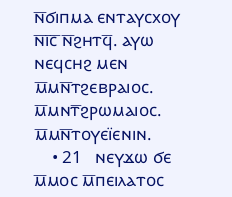ⲛ̅ϭⲓⲡⲙⲁ ⲉⲛⲧⲁⲩⲥxⲟⲩ ⲛ̅ⲓ̅ⲥ̅ ⲛ̅ϩⲏⲧϥ̅. ⲁⲩⲱ ⲛⲉϥⲥⲏϩ ⲙⲉⲛ ⲙ̅ⲙⲛ̅ⲧϩⲉⲃⲣⲁⲓⲟⲥ. ⲙ̅ⲙⲛⲧ̅ϩⲣⲱⲙⲁⲓⲟⲥ. ⲙ̅ⲙⲛ̅ⲧⲟⲩⲉⲓ̈ⲉⲛⲓⲛ.
    • 21   ⲛⲉⲩϫⲱ ϭⲉ ⲙ̅ⲙⲟⲥ ⲙ̅ⲡⲉⲓⲗⲁⲧⲟⲥ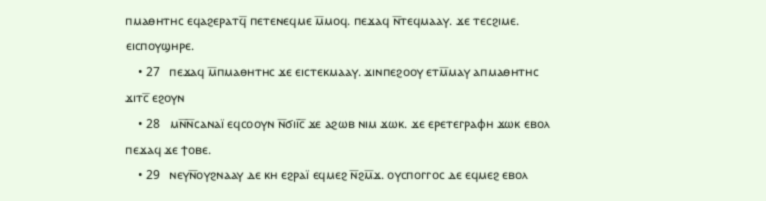ⲡⲙⲁⲑⲏⲧⲏⲥ ⲉϥⲁϩⲉⲣⲁⲧϥ̅ ⲡⲉⲧⲉⲛⲉϥⲙⲉ ⲙ̅ⲙⲟϥ. ⲡⲉϫⲁϥ ⲛ̅ⲧⲉϥⲙⲁⲁⲩ. ϫⲉ ⲧⲉⲥϩⲓⲙⲉ. ⲉⲓⲥⲡⲟⲩϣⲏⲣⲉ.
    • 27   ⲡⲉϫⲁϥ ⲙ̅ⲡⲙⲁⲑⲏⲧⲏⲥ ϫⲉ ⲉⲓⲥⲧⲉⲕⲙⲁⲁⲩ. ϫⲓⲛⲡⲉϩⲟⲟⲩ ⲉⲧⲙ̅ⲙⲁⲩ ⲁⲡⲙⲁⲑⲏⲧⲏⲥ ϫⲓⲧⲥ̅ ⲉϩⲟⲩⲛ
    • 28   ⲙⲛ̅ⲛ̅ⲥⲁⲛⲁⲓ̈ ⲉϥⲥⲟⲟⲩⲛ ⲛ̅ϭⲓⲓ̅ⲥ̅ ϫⲉ ⲁϩⲱⲃ ⲛⲓⲙ ϫⲱⲕ. ϫⲉ ⲉⲣⲉⲧⲉⲅⲣⲁⲫⲏ ϫⲱⲕ ⲉⲃⲟⲗ ⲡⲉϫⲁϥ ϫⲉ ϯⲟⲃⲉ.
    • 29   ⲛⲉⲩⲛ̅ⲟⲩϩⲛⲁⲁⲩ ⲇⲉ ⲕⲏ ⲉϩⲣⲁⲓ̈ ⲉϥⲙⲉϩ ⲛ̅ϩⲙ̅ϫ. ⲟⲩⲥⲡⲟⲅⲅⲟⲥ ⲇⲉ ⲉϥⲙⲉϩ ⲉⲃⲟⲗ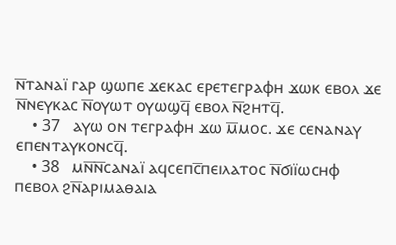ⲛ̅ⲧⲁⲛⲁⲓ̈ ⲅⲁⲣ ϣⲱⲡⲉ ϫⲉⲕⲁⲥ ⲉⲣⲉⲧⲉⲅⲣⲁⲫⲏ ϫⲱⲕ ⲉⲃⲟⲗ ϫⲉ ⲛ̅ⲛⲉⲩⲕⲁⲥ ⲛ̅ⲟⲩⲱⲧ ⲟⲩⲱϣϥ̅ ⲉⲃⲟⲗ ⲛ̅ϩⲏⲧϥ̅.
    • 37   ⲁⲩⲱ ⲟⲛ ⲧⲉⲅⲣⲁⲫⲏ ϫⲱ ⲙ̅ⲙⲟⲥ. ϫⲉ ⲥⲉⲛⲁⲛⲁⲩ ⲉⲡⲉⲛⲧⲁⲩⲕⲟⲛⲥϥ̅.
    • 38   ⲙⲛ̅ⲛ̅ⲥⲁⲛⲁⲓ̈ ⲁϥⲥⲉⲡⲥ̅ⲡⲉⲓⲗⲁⲧⲟⲥ ⲛ̅ϭⲓⲓ̈ⲱⲥⲏⲫ ⲡⲉⲃⲟⲗ ϩⲛ̅ⲁⲣⲓⲙⲁⲑⲁⲓⲁ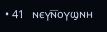• 41   ⲛⲉⲩⲛ̅ⲟⲩϣⲛⲏ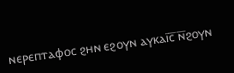ⲛⲉⲣⲉⲡⲧⲁⲫⲟⲥ ϩⲏⲛ ⲉϩⲟⲩⲛ ⲁⲩⲕⲁⲓ̅ⲥ̅ ⲛ̅ϩⲟⲩⲛ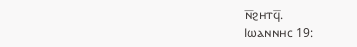ⲛ̅ϩⲏⲧϥ̅.
Ⲓⲱⲁⲛⲛⲏⲥ 19: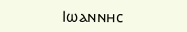Ⲓⲱⲁⲛⲛⲏⲥ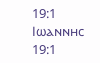19:1
Ⲓⲱⲁⲛⲛⲏⲥ 19:1